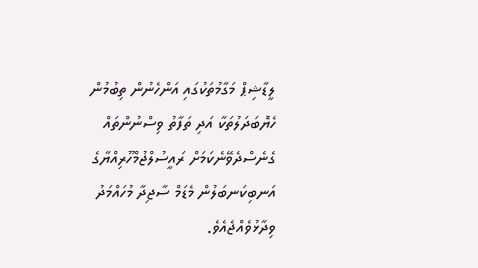ލީޑާޝިޕް މަގާމުތަކުގައި އަންހެނުން ތިބުމުން ހެޔޮބަދަލުތަކާ އަދި ތަފާތު ވިސްނުންތައް ގެނެސްދެވޭނެކަމަށް ރައީސުލްޖުމްހޫރިއްޔާގެ އަނބިކަނބަލުން މެޑަމް ސާޖިދާ މުހައްމަދު ވިދާޅުވެއްޖެއެވެ.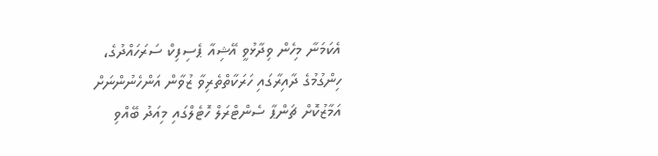އެކަމަނާ މިހެން ވިދާޅުވީ އޭޝިއާ ޕެސިފިކް ސަރަހައްދުގެ، ހިންގުމުގެ ދާއިރާގައި ހަރަކާތްތެރިވާ ޒުވާން އަންހެނުންނަށް އަމާޒުކޮށް ޗަންޕާ ސެންޓްރަލް ހޮޓެލްގައި މިއަދު ބޭއްވި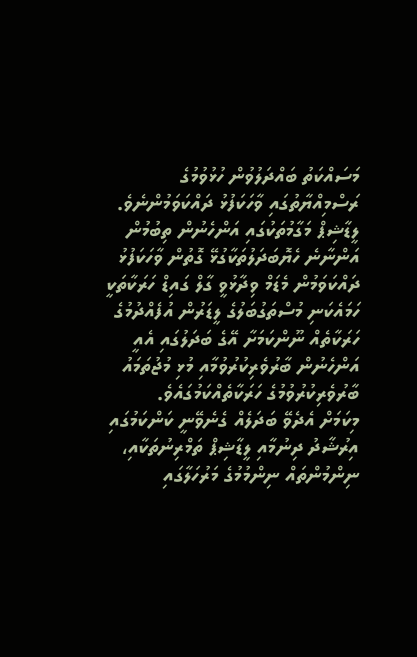މަސައްކަތު ބައްދަލުވުން ހުޅުވުމުގެ ރަސްމިއްޔާތުގައި ވާހަކަފުޅު ދައްކަވަމުންނެވެ.
ލީޑާޝިޕް މަގާމުތަކުގައި އަންހެނުން ތިބުމުން އަންނާނެ ހެޔޮބަދަލުތަކާގުޅޭ ގޮތުން ވާހަކަފުޅު ދައްކަވަމުން މެޑަމް ވިދާޅުވީ ގާލް ގައިޑް ހަރަކާތަކީ ހަމައެކަނި މުސްތަގުބަލުގެ ލީޑަރުން އުފެއްދުމުގެ ހަރަކާތެއް ނޫންކަމަށާ އޭގެ ބަދަލުގައި އެއީ އަންހެނުން ބާރުވެރިކުރުވުމާއި މުޅި މުޖުތަމައު ބާރުވެރިކުރުވުމުގެ ހަރަކާތެއްކަމުގައެވެ.
މިކަމަށް އެދެވޭ ބަދަލެއް ގެނެވޭނީ ކަންކަމުގައި އިރުޝާދު ދިނުމާއި ލީޑާޝިޕް ތަމްރިނުތަކާއި، ނިންމުންތައް ނިންމުމުގެ މަރުހަލާގައި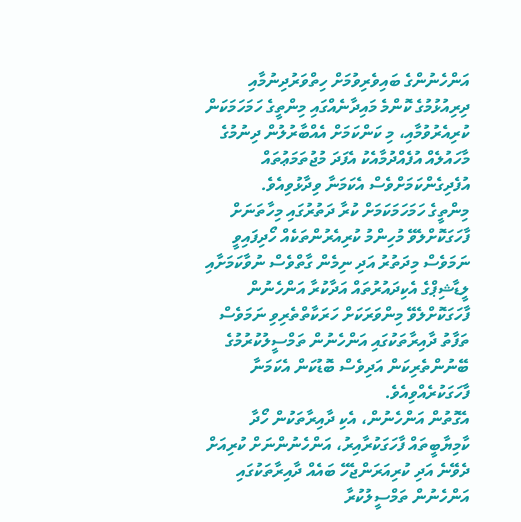އަންހެނުންގެ ބައިވެރިވުމަށް ހިތްވަރުދިނުމާއި ދިރިއުޅުމުގެ ކޮންމެ މައިދާނެއްގައި މިންތީގެ ހަމަހަމަކަން ކުރިއެރުވުމާއި، މި ކަންކަމަށް އެއްބާރުލުން ދިނުމުގެ މާހައުލެއް އުފެއްދުމާއެކު އެފަދަ މުޖުތަމަޢުތައް އުފެދިގެންކަމަށްވެސް އެކަމަނާ ވިދާޅުވިއެވެ.
މިންތީގެ ހަމަހަމަކަމަށް ކުރާ ދަތުރުގައި މިހާތަނަށް ފާހަގަކޮށްލެވޭ މުހިންމު ކުރިއެރުންތަކެއް ހޯދިފައިވީ ނަމަވެސް މިދަތުރު އަދި ނިމެން ގާތްވެސް ނުވާކަމަށާއި ލީޑާޝިޕްގެ އެކިދައުރުތައް އަދާކުރާ އަންހެނުން ފާހަގަކޮށްލެވޭ މިންވަރަކަށް ހަރަކާތްތެރިވި ނަމަވެސް ތަފާތު ދާއިރާތަކުގައި އަންހެނުން ތަމްސީލުކުރުމުގެ ބޭނުންތެރިކަން އަދިވެސް ބޮޑުކަން އެކަމަނާ ފާހަގަކުރެއްވިއެވެ.
އެގޮތުން އަންހެނުން، އެކި ދާއިރާތަކުން ހޯދާ ކާމިޔާބީތައް ފާހަގަކުރާއިރު، އަންހެނުންނަށް ކުރިއަށް ދެވޭނެ އަދި ކުރިއަރަންޖެހޭ ބައެއް ދާއިރާތަކުގައި އަންހެނުން ތަމްސީލުކުރާ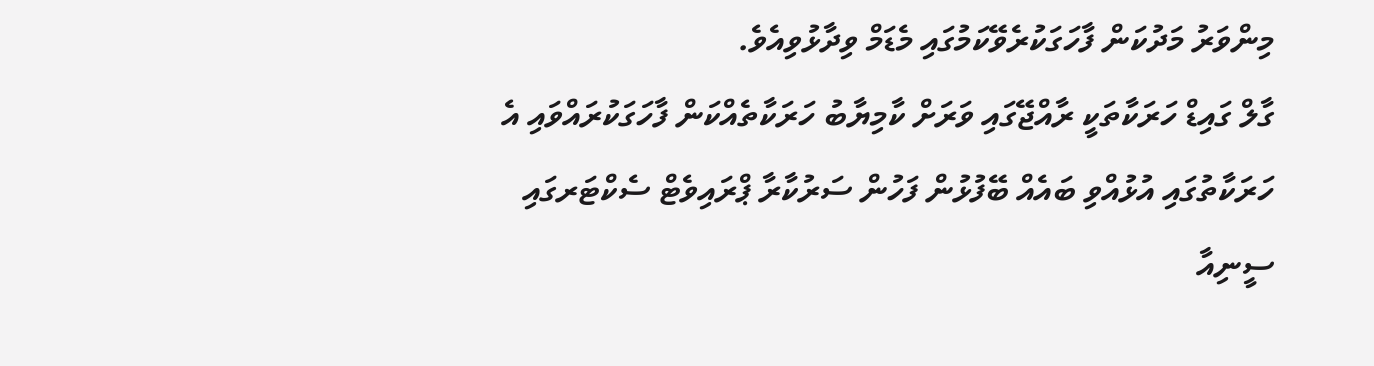މިންވަރު މަދުކަން ފާހަގަކުރެވޭކަމުގައި މެޑަމް ވިދާޅުވިއެވެ.
ގާލް ގައިޑް ހަރަކާތަކީ ރާއްޖޭގައި ވަރަށް ކާމިޔާބު ހަރަކާތެއްކަން ފާހަގަކުރައްވައި އެ ހަރަކާތުގައި އުޅުއްވި ބައެއް ބޭފުޅުން ފަހުން ސަރުކާރާ ޕްރައިވެޓް ސެކްޓަރގައި ސީނިއާ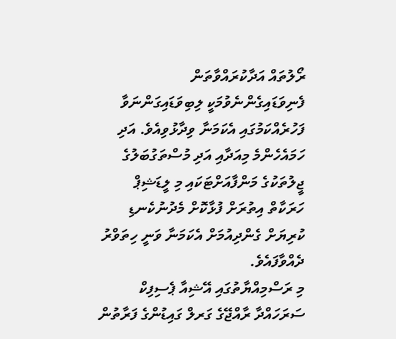ރޯލުތައް އަދާކުރައްވާތަން ފެނިވަޑައިގެންނެވުމަކީ ލިބިވަޑައިގަންނަވާ ފަހުރެއްކަމުގައި އެކަމަނާ ވިދާޅުވިއެވެ. އަދި ހަމައެހެންމެ މިއަދާއި އަދި މުސްތަގުބަލުގެ ޖީލުތަކުގެ މަންފާއަށްޓަކައި މި ލީޑަޝިޕް ހަރަކާތް އިތުރަށް ފުޅާކޮށް މެދުނުކެނޑި ކުރިޔަށް ގެންދިއުމަށް އެކަމަނާ ވަނީ ހިތަވްރު ދެއްވާފައެވެ.
މި ރަސްމިއްޔާތުގައި އޭޝިއާ ޕެސިފިކް ސަރަހައްދާ ރާއްޖޭގެ ގަރލް ގައިޑުންގެ ފަރާތުން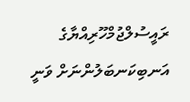ރައީސުލްޖުމްހޫރިއްޔާގެ އަނބިކަނބަލުންނަށް ވަނީ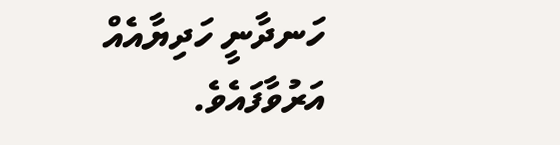ހަނދާނީ ހަދިޔާއެއް އަރުވާފައެވެ.